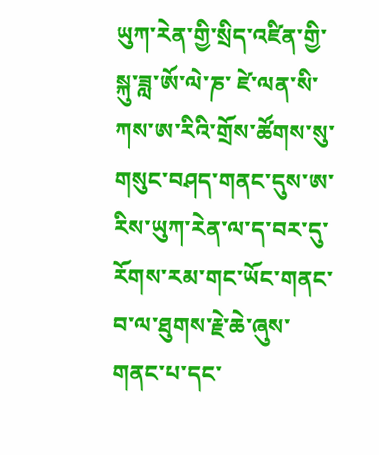ཡུཀ་རེན་གྱི་སྲིད་འཛིན་གྱི་སྐུ་ཟླ་ཨོ་ལེ་ཎ་ ཛེ་ལན་སི་ཀས་ཨ་རིའི་གྲོས་ཚོགས་སུ་གསུང་བཤད་གནང་དུས་ཨ་རིས་ཡུཀ་རེན་ལ་ད་བར་དུ་རོགས་རམ་གང་ཡོང་གནང་བ་ལ་ཐུགས་རྗེ་ཆེ་ཞུས་གནང་པ་དང་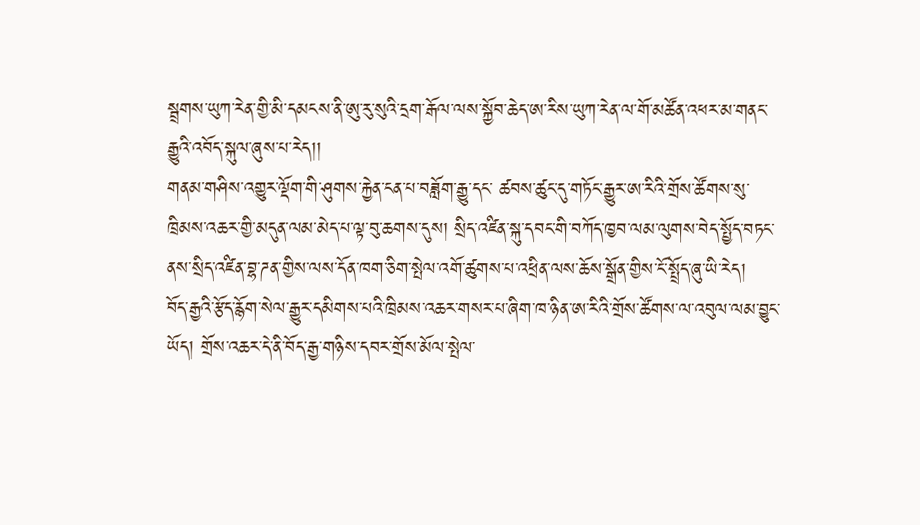སྦྲགས་ཡུཀ་རེན་གྱི་མི་དམངས་ནི་ཨུ་རུ་སུའི་དྲག་རྒོལ་ལས་སྐྱོབ་ཆེད་ཨ་རིས་ཡུཀ་རེན་ལ་གོ་མཚོན་འཕར་མ་གནང་རྒྱུའི་འབོད་སྐུལ་ཞུས་པ་རེད།།
གནམ་གཤིས་འགྱུར་ལྡོག་གི་ཤུགས་རྐྱེན་ངན་པ་བཟློག་རྒྱུ་དང་ ཚབས་ཚུང་དུ་གཏོང་རྒྱུར་ཨ་རིའི་གྲོས་ཚོགས་སུ་ཁྲིམས་འཆར་གྱི་མདུན་ལམ་མེད་པ་ལྟ་བུ་ཆགས་དུས། སྲིད་འཛིན་སྐུ་དབང་གི་བཀོད་ཁྱབ་ལམ་ལུགས་བེད་སྤྱོད་བཏང་ནས་སྲིད་འཛིན་བྷ་ཌན་གྱིས་ལས་དོན་ཁག་ཅིག་སྤེལ་འགོ་ཚུགས་པ་འཕྲིན་ལས་ཆོས་སྒྲོན་གྱིས་ངོ་སྤྲོད་ཞུ་ཡི་རེད།
བོད་རྒྱའི་རྩོད་རྙོག་སེལ་རྒྱུར་དམིགས་པའི་ཁྲིམས་འཆར་གསར་པ་ཞིག་ཁ་ཉིན་ཨ་རིའི་གྲོས་ཚོགས་ལ་འབུལ་ལམ་བྱུང་ཡོད། གྲོས་འཆར་དེ་ནི་བོད་རྒྱ་གཉིས་དབར་གྲོས་མོལ་སྤེལ་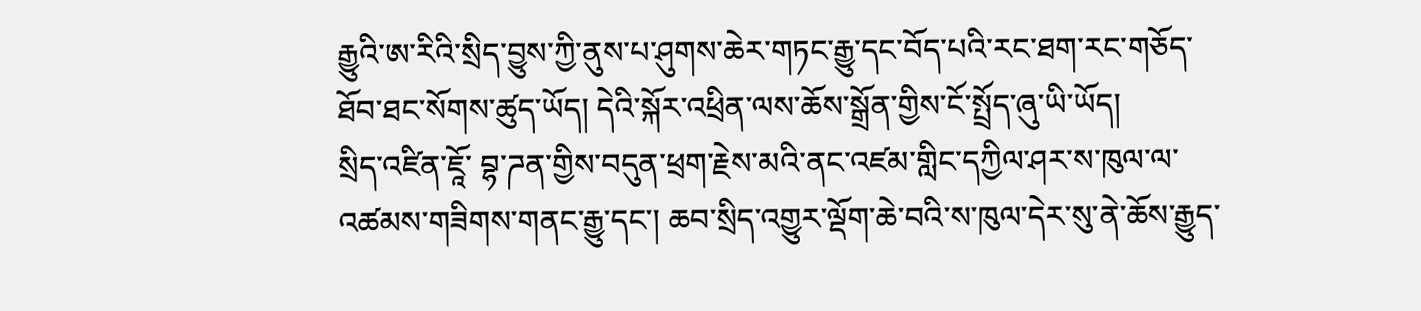རྒྱུའི་ཨ་རིའི་སྲིད་བྱུས་ཀྱི་ནུས་པ་ཤུགས་ཆེར་གཏང་རྒྱུ་དང་བོད་པའི་རང་ཐག་རང་གཅོད་ཐོབ་ཐང་སོགས་ཚུད་ཡོད། དེའི་སྐོར་འཕྲིན་ལས་ཆོས་སྒྲོན་གྱིས་ངོ་སྤྲོད་ཞུ་ཡི་ཡོད།
སྲིད་འཛིན་ཇཱོ་ བྷ་ཌན་གྱིས་བདུན་ཕྲག་རྗེས་མའི་ནང་འཛམ་གླིང་དཀྱིལ་ཤར་ས་ཁུལ་ལ་འཚམས་གཟིགས་གནང་རྒྱུ་དང་། ཆབ་སྲིད་འགྱུར་ལྡོག་ཆེ་བའི་ས་ཁུལ་དེར་སུ་ནེ་ཆོས་རྒྱུད་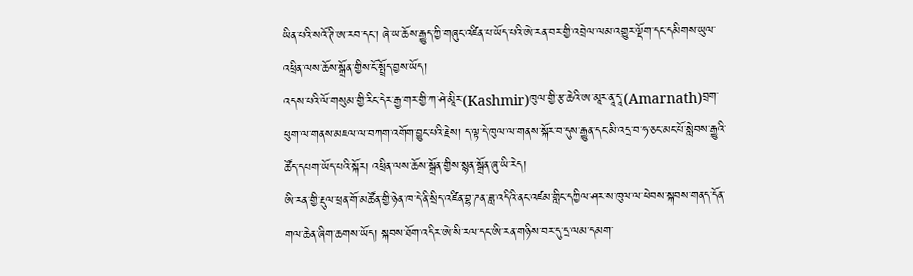ཡིན་པའི་སའོ་ཊི་ཨ་རབ་དང་། ཞེ་ཡ་ཆོས་རྒྱུད་ཀྱི་གཞུང་འཛིན་པ་ཡོད་པའི་ཨེ་རན་བར་གྱི་འབྲེལ་ལམ་འགྱུར་ལྡོག་དང་དམིགས་ཡུལ་འཕྲིན་ལས་ཆོས་སྒྲོན་གྱིས་ངོ་སྤྲོད་བྱས་ཡོད།
འདས་པའི་ལོ་གསུམ་གྱི་རིང་དེར་རྒྱ་གར་གྱི་ཀ་ཤེ་མཱིར་(Kashmir)ཁུལ་གྱི་རྩ་ཆེའི་ཨ་མཱར་ནཱ་དཱ་(Amarnath)བྲག་ཕུག་ལ་གནས་མཇལ་ལ་བཀག་འགོག་བྱུང་པའི་རྗེས། ད་ལྟ་དེ་ཁུལ་ལ་གནས་སྐོར་བ་དུས་རྒྱུན་དང་མི་འདྲ་བ་ཧ་ཅང་མང་པོ་སླེབས་རྒྱུའི་ཚོད་དཔག་ཡོད་པའི་སྐོར། འཕྲིན་ལས་ཆོས་སྒྲོན་གྱིས་སྙན་སྒྲོན་ཞུ་ཡི་རེད།
ཨི་རན་གྱི་རྡུལ་ཕྲན་གོ་མཚོན་གྱི་ཉེན་ཁ་དེ་ནི་སྲིད་འཛིན་བྷ་ཌན་ཟླ་འདིའི་ནང་འཛམ་གླིང་དཀྱིལ་ཤར་ས་ཁུལ་ལ་ཕེབས་སྐབས་གནད་དོན་གལ་ཆེན་ཞིག་ཆགས་ཡོད། སྐབས་ཐོག་འདིར་ཨེ་སི་རལ་དང་ཨི་རན་གཉིས་བར་དུ་དྲ་ལམ་དམག་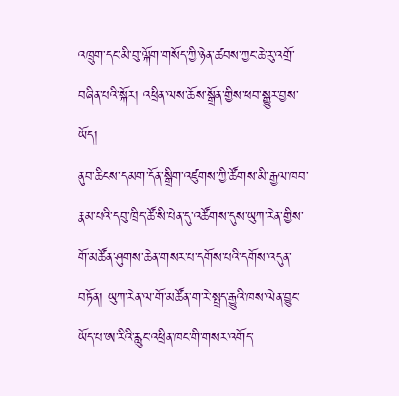འཁྲུག་དང་མི་བུ་ལྐོག་གསོད་ཀྱི་ཉེན་ཚབས་ཀྱང་ཆེ་རུ་འགྲོ་བཞིན་པའི་སྐོར། འཕྲིན་ལས་ཆོས་སྒྲོན་གྱིས་ཕབ་སྒྱུར་བྱས་ཡོད།
ནུབ་ཆིངས་དམག་དོན་སྒྲིག་འཛུགས་ཀྱི་ཚོགས་མི་རྒྱལ་ཁབ་རྣམ་པའི་དབུ་ཁྲིད་ཚོ་སི་པེན་དུ་འཚོགས་དུས་ཡུཀ་རེན་གྱིས་གོ་མཚོན་ཤུགས་ཆེན་གསར་པ་དགོས་པའི་དགོས་འདུན་བཏོན། ཡུཀ་རེན་ལ་གོ་མཚོན་ག་རེ་སྤྲད་རྒྱུའི་ཁས་ལེན་བྱུང་ཡོད་པ་ཨ་རིའི་རླུང་འཕྲིན་ཁང་གི་གསར་འགོད་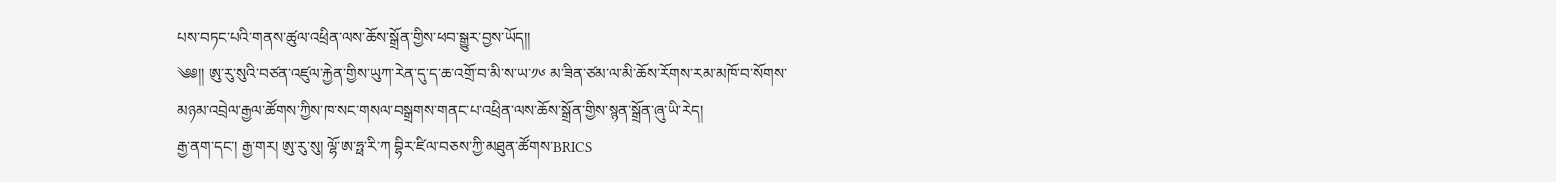པས་བཏང་པའི་གནས་ཚུལ་འཕྲིན་ལས་ཆོས་སྒྲོན་གྱིས་ཕབ་སྒྱུར་བྱས་ཡོད།།
༄༅།། ཨུ་རུ་སུའི་བཙན་འཛུལ་རྐྱེན་གྱིས་ཡུཀ་རེན་དུ་ད་ཆ་འགྲོ་བ་མི་ས་ཡ་༡༦ མ་ཟིན་ཙམ་ལ་མི་ཆོས་རོགས་རམ་མཁོ་བ་སོགས་མཉམ་འབྲེལ་རྒྱལ་ཚོགས་ཀྱིས་ཁ་སང་གསལ་བསྒྲགས་གནང་པ་འཕྲིན་ལས་ཆོས་སྒྲོན་གྱིས་སྙན་སྒྲོན་ཞུ་ཡི་རེད།
རྒྱ་ནག་དང་། རྒྱ་གར། ཨུ་རུ་སུ། ལྷོ་ཨ་ཧྥ་རི་ཀ བྷིར་ཛིལ་བཅས་ཀྱི་མཐུན་ཚོགས་BRICS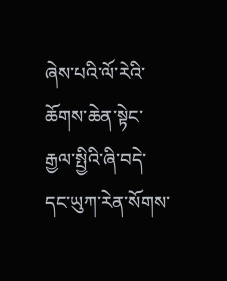ཞེས་པའི་ལོ་རེའི་ཆོགས་ཆེན་སྟེང་རྒྱལ་སྤྱིའི་ཞི་བདེ་དང་ཡུཀ་རེན་སོགས་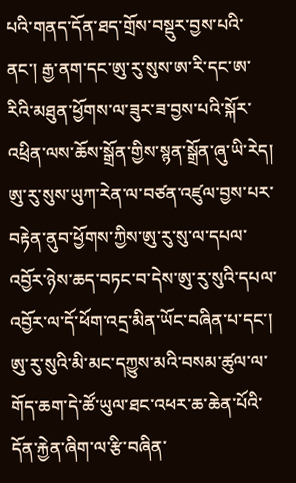པའི་གནད་དོན་ཐད་གྲོས་བསྡུར་བྱས་པའི་ནང་། རྒྱ་ནག་དང་ཨུ་རུ་སུས་ཨ་རི་དང་ཨ་རིའི་མཐུན་ཕྱོགས་ལ་ཟུར་ཟ་བྱས་པའི་སྐོར་འཕྲིན་ལས་ཆོས་སྒྲོན་གྱིས་སྙན་སྒྲོན་ཞུ་ཡི་རེད།
ཨུ་རུ་སུས་ཡུཀ་རེན་ལ་བཙན་འཛུལ་བྱས་པར་བརྟེན་ནུབ་ཕྱོགས་ཀྱིས་ཨུ་རུ་སུ་ལ་དཔལ་འབྱོར་ཉེས་ཆད་བཏང་བ་དེས་ཨུ་རུ་སུའི་དཔལ་འབྱོར་ལ་དོ་ཕོག་འདྲ་མིན་ཡོང་བཞིན་པ་དང་། ཨུ་རུ་སུའི་མི་མང་དཀྱུས་མའི་བསམ་ཚུལ་ལ་གོད་ཆག་དེ་ཚོ་ཡུལ་ཐང་འཕར་ཆ་ཆེན་པོའི་དོན་རྐྱེན་ཞིག་ལ་རྩི་བཞིན་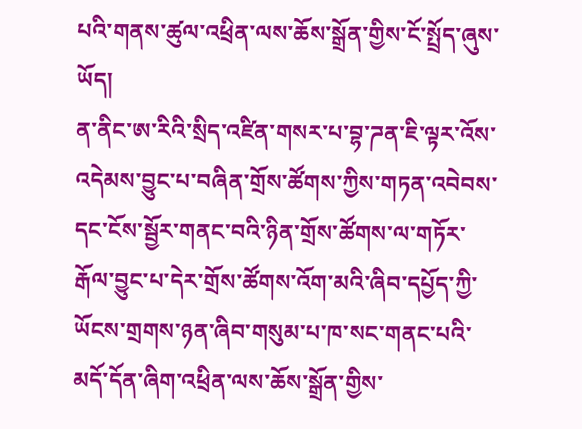པའི་གནས་ཚུལ་འཕྲིན་ལས་ཆོས་སྒྲོན་གྱིས་ངོ་སྤྲོད་ཞུས་ཡོད།
ན་ནིང་ཨ་རིའི་སྲིད་འཛིན་གསར་པ་བྷ་ཌན་ཇི་ལྟར་འོས་འདེམས་བྱུང་པ་བཞིན་གྲོས་ཚོགས་ཀྱིས་གཏན་འབེབས་དང་ངོས་སྦྱོར་གནང་བའི་ཉིན་གྲོས་ཚོགས་ལ་གཏོར་རྒོལ་བྱུང་པ་དེར་གྲོས་ཚོགས་འོག་མའི་ཞིབ་དཔྱོད་ཀྱི་ཡོངས་གྲགས་ཉན་ཞིབ་གསུམ་པ་ཁ་སང་གནང་པའི་མདོ་དོན་ཞིག་འཕྲིན་ལས་ཆོས་སྒྲོན་གྱིས་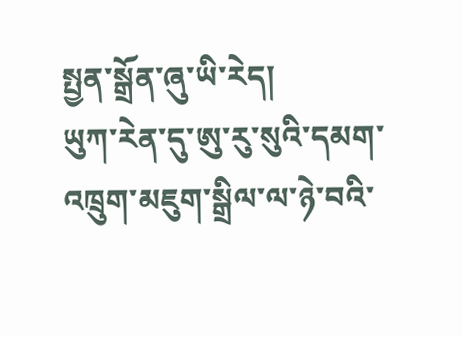སྤྱན་སྒྲོན་ཞུ་ཡི་རེད།
ཡུཀ་རེན་དུ་ཨུ་རུ་སུའི་དམག་འཁྲུག་མཇུག་སྒྲིལ་ལ་ཉེ་བའི་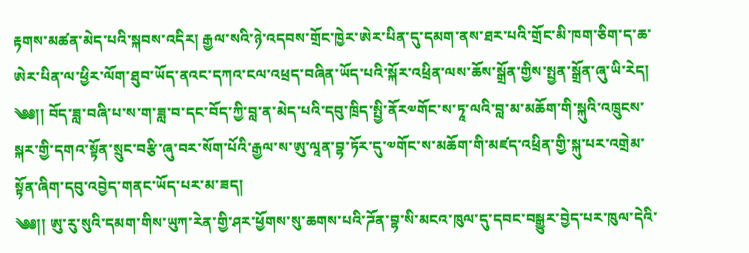རྟགས་མཚན་མེད་པའི་སྐབས་འདིར། རྒྱལ་སའི་ཉེ་འདབས་གྲོང་ཁྱེར་ཨེར་པིན་དུ་དམག་ནས་ཐར་པའི་གྲོང་མི་ཁག་ཅིག་ད་ཆ་ཨེར་པིན་ལ་ཕྱིར་ལོག་ཐུབ་ཡོད་ནའང་དཀའ་ངལ་འཕྲད་བཞིན་ཡོད་པའི་སྐོར་འཕྲིན་ལས་ཆོས་སྒྲོན་གྱིས་སྤྱན་སྒྲོན་ཞུ་ཡི་རེད།
༄༅།། བོད་ཟླ་བཞི་པ་ས་ག་ཟླ་བ་དང་བོད་ཀྱི་བླ་ན་མེད་པའི་དབུ་ཁྲིད་སྤྱི་ནོར༧གོང་ས་ཏཱ་ལའི་བླ་མ་མཆོག་གི་སྐུའི་འཁྲུངས་སྐར་གྱི་དགའ་སྟོན་སྲུང་བརྩི་ཞུ་བར་སོག་པོའི་རྒྱལ་ས་ཨུ་ལཱན་བྷ་ཏོར་དུ་༧གོང་ས་མཆོག་གི་མཛད་འཕྲིན་གྱི་སྐུ་པར་འགྲེམ་སྟོན་ཞིག་དབུ་འབྱེད་གནང་ཡོད་པར་མ་ཟད།
༄༅།། ཨུ་རུ་སུའི་དམག་གིས་ཡུཀ་རེན་གྱི་ཤར་ཕྱོགས་སུ་ཆགས་པའི་ཌོན་བྷ་སི་མངའ་ཁུལ་དུ་དབང་བསྒྱུར་བྱེད་པར་ཁུལ་དེའི་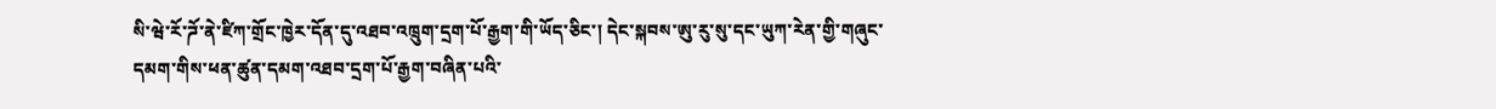སི་ཝེ་རོ་ཌོ་ནེ་ཛིཀ་གྲོང་ཁྱེར་དོན་དུ་འཐབ་འཁྲུག་དྲག་པོ་རྒྱག་གི་ཡོད་ཅིང་། དེང་སྐབས་ཨུ་རུ་སུ་དང་ཡུཀ་རེན་གྱི་གཞུང་དམག་གིས་ཕན་ཚུན་དམག་འཐབ་དྲག་པོ་རྒྱག་བཞིན་པའི་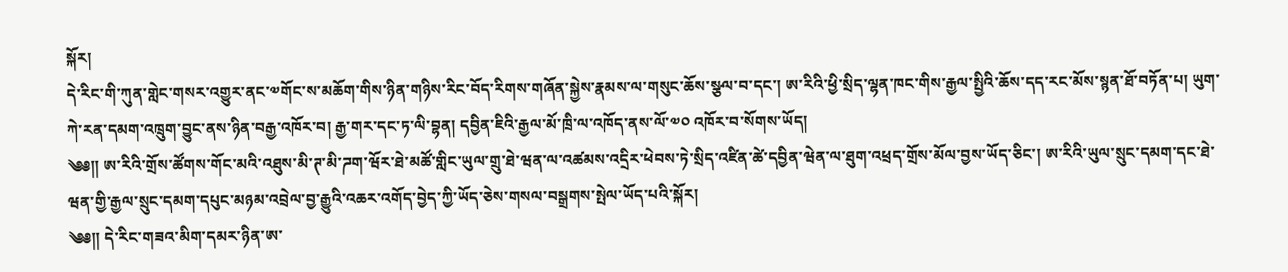སྐོར།
དེ་རིང་གི་ཀུན་གླེང་གསར་འགྱུར་ནང་༧གོང་ས་མཆོག་གིས་ཉིན་གཉིས་རིང་བོད་རིགས་གཞོན་སྐྱེས་རྣམས་ལ་གསུང་ཆོས་སྩལ་བ་དང་། ཨ་རིའི་ཕྱི་སྲིད་ལྷན་ཁང་གིས་རྒྱལ་སྤྱིའི་ཆོས་དད་རང་མོས་སྙན་ཐོ་བཏོན་པ། ཡུག་ཀེ་རན་དམག་འཁྲུག་བྱུང་ནས་ཉིན་བརྒྱ་འཁོར་བ། རྒྱ་གར་དང་ཏ་ལི་བྷན། དབྱིན་ཇིའི་རྒྱལ་མོ་ཁྲི་ལ་འཁོད་ནས་ལོ་༧༠ འཁོར་བ་སོགས་ཡོད།
༄༅།། ཨ་རིའི་གྲོས་ཚོགས་གོང་མའི་འཐུས་མི་ཊ་མི་ཌག་ཝོར་ཐེ་མཚོ་གླིང་ཡུལ་གྲུ་ཐེ་ཝན་ལ་འཚམས་འདྲིར་ཕེབས་ཏེ་སྲིད་འཛིན་ཚེ་དབྱིན་ཝེན་ལ་ཐུག་འཕྲད་གྲོས་མོལ་བྱས་ཡོད་ཅིང་། ཨ་རིའི་ཡུལ་སྲུང་དམག་དང་ཐེ་ཝན་གྱི་རྒྱལ་སྲུང་དམག་དཔུང་མཉམ་འབྲེལ་བྱ་རྒྱུའི་འཆར་འགོད་བྱེད་ཀྱི་ཡོད་ཅེས་གསལ་བསྒྲགས་སྤེལ་ཡོད་པའི་སྐོར།
༄༅།། དེ་རིང་གཟའ་མིག་དམར་ཉིན་ཨ་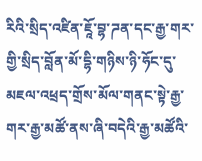རིའི་སྲིད་འཛིན་ཇཱོ་བྷ་ཌན་དང་རྒྱ་གར་གྱི་སྲིད་བློན་མོ་དྷི་གཉིས་ཉི་ཧོང་དུ་མཇལ་འཕྲད་གྲོས་མོལ་གནང་སྟེ་རྒྱ་གར་རྒྱ་མཚོ་ནས་ཞི་བདེའི་རྒྱ་མཚོའི་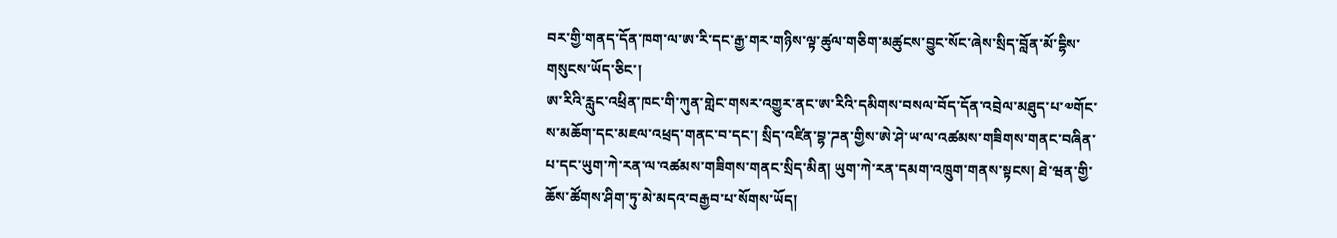བར་གྱི་གནད་དོན་ཁག་ལ་ཨ་རི་དང་རྒྱ་གར་གཉིས་ལྟ་ཚུལ་གཅིག་མཚུངས་བྱུང་སོང་ཞེས་སྲིད་བློན་མོ་དྷིས་གསུངས་ཡོད་ཅིང་།
ཨ་རིའི་རླུང་འཕྲིན་ཁང་གི་ཀུན་གླེང་གསར་འགྱུར་ནང་ཨ་རིའི་དམིགས་བསལ་བོད་དོན་འབྲེལ་མཐུད་པ་༧གོང་ས་མཆོག་དང་མཇལ་འཕྲད་གནང་བ་དང་། སྲིད་འཛིན་བྷ་ཌན་གྱིས་ཨེ་ཤེ་ཡ་ལ་འཚམས་གཟིགས་གནང་བཞིན་པ་དང་ཡུག་ཀེ་རན་ལ་འཚམས་གཟིགས་གནང་སྲིད་མིན། ཡུག་ཀེ་རན་དམག་འཁྲུག་གནས་སྟངས། ཐེ་ཝན་གྱི་ཆོས་ཚོགས་ཤིག་ཏུ་མེ་མདའ་བརྒྱབ་པ་སོགས་ཡོད།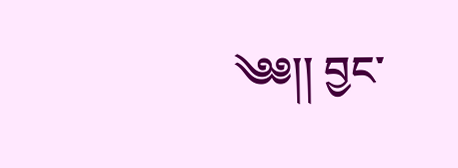༄༅།། བྱང་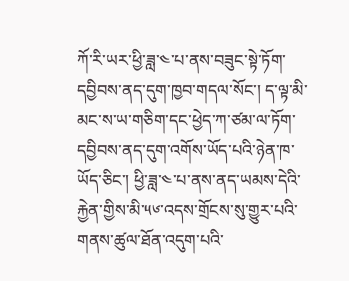ཀོ་རི་ཡར་ཕྱི་ཟླ་༤་པ་ནས་བཟུང་སྟེ་ཏོག་དབྱིབས་ནད་དུག་ཁྱབ་གདལ་སོང་། ད་ལྟ་མི་མང་ས་ཡ་གཅིག་དང་ཕྱེད་ཀ་ཙམ་ལ་ཏོག་དབྱིབས་ནད་དུག་འགོས་ཡོད་པའི་ཉེན་ཁ་ཡོད་ཅིང་། ཕྱི་ཟླ་༤་པ་ནས་ནད་ཡམས་དེའི་རྐྱེན་གྱིས་མི་༥༦་འདས་གྲོངས་སུ་གྱུར་པའི་གནས་ཚུལ་ཐོན་འདུག་པའི་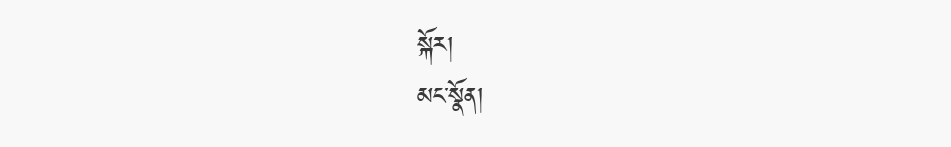སྐོར།
མང་སྣོན།